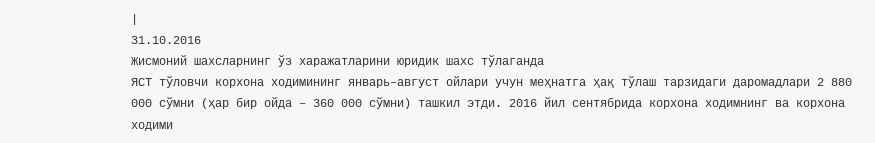|
31.10.2016
Жисмоний шахсларнинг ўз харажатларини юридик шахс тўлаганда
ЯСТ тўловчи корхона ходимининг январь–август ойлари учун меҳнатга ҳақ тўлаш тарзидаги даромадлари 2 880 000 сўмни (ҳар бир ойда – 360 000 сўмни) ташкил этди. 2016 йил сентябрида корхона ходимнинг ва корхона ходими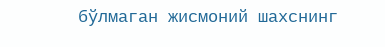бўлмаган жисмоний шахснинг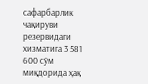сафарбарлик чақируви резервидаги хизматига 3 581 600 сўм миқдорида ҳақ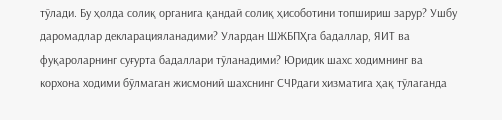тўлади. Бу ҳолда солиқ органига қандай солиқ ҳисоботини топшириш зарур? Ушбу даромадлар декларацияланадими? Улардан ШЖБПҲга бадаллар, ЯИТ ва фуқароларнинг суғурта бадаллари тўланадими? Юридик шахс ходимнинг ва корхона ходими бўлмаган жисмоний шахснинг СЧРдаги хизматига ҳақ тўлаганда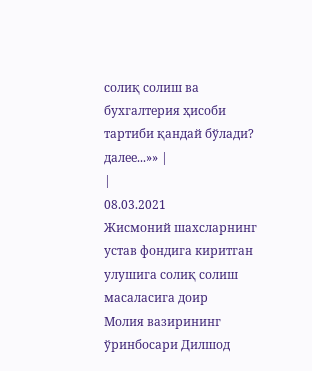солиқ солиш ва бухгалтерия ҳисоби тартиби қандай бўлади? далее...»» |
|
08.03.2021
Жисмоний шахсларнинг устав фондига киритган улушига солиқ солиш масаласига доир
Молия вазирининг ўринбосари Дилшод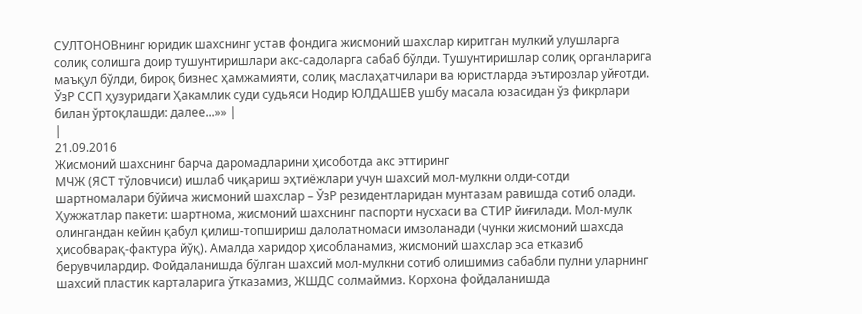СУЛТОНОВнинг юридик шахснинг устав фондига жисмоний шахслар киритган мулкий улушларга солиқ солишга доир тушунтиришлари акс-садоларга сабаб бўлди. Тушунтиришлар солиқ органларига маъқул бўлди, бироқ бизнес ҳамжамияти, солиқ маслаҳатчилари ва юристларда эътирозлар уйғотди. ЎзР ССП ҳузуридаги Ҳакамлик суди судьяси Нодир ЮЛДАШЕВ ушбу масала юзасидан ўз фикрлари билан ўртоқлашди: далее...»» |
|
21.09.2016
Жисмоний шахснинг барча даромадларини ҳисоботда акс эттиринг
МЧЖ (ЯСТ тўловчиси) ишлаб чиқариш эҳтиёжлари учун шахсий мол-мулкни олди-сотди шартномалари бўйича жисмоний шахслар – ЎзР резидентларидан мунтазам равишда сотиб олади. Ҳужжатлар пакети: шартнома, жисмоний шахснинг паспорти нусхаси ва СТИР йиғилади. Мол-мулк олингандан кейин қабул қилиш-топшириш далолатномаси имзоланади (чунки жисмоний шахсда ҳисобварақ-фактура йўқ). Амалда харидор ҳисобланамиз, жисмоний шахслар эса етказиб берувчилардир. Фойдаланишда бўлган шахсий мол-мулкни сотиб олишимиз сабабли пулни уларнинг шахсий пластик карталарига ўтказамиз, ЖШДС солмаймиз. Корхона фойдаланишда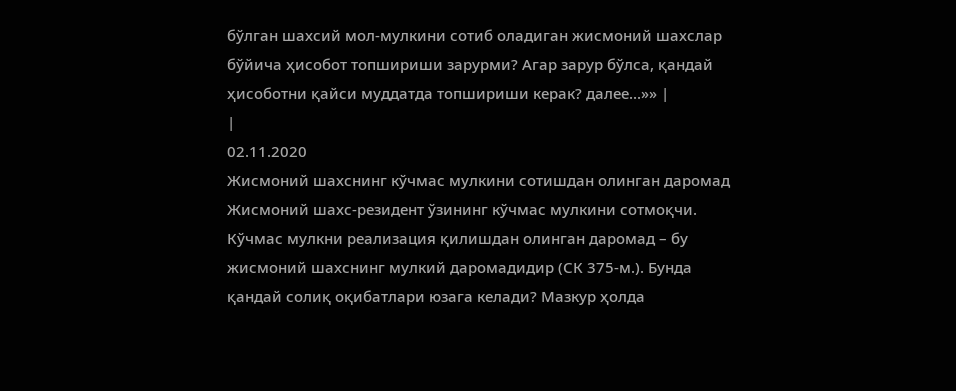бўлган шахсий мол-мулкини сотиб оладиган жисмоний шахслар бўйича ҳисобот топшириши зарурми? Агар зарур бўлса, қандай ҳисоботни қайси муддатда топшириши керак? далее...»» |
|
02.11.2020
Жисмоний шахснинг кўчмас мулкини сотишдан олинган даромад
Жисмоний шахс-резидент ўзининг кўчмас мулкини сотмоқчи. Кўчмас мулкни реализация қилишдан олинган даромад – бу жисмоний шахснинг мулкий даромадидир (СК 375-м.). Бунда қандай солиқ оқибатлари юзага келади? Мазкур ҳолда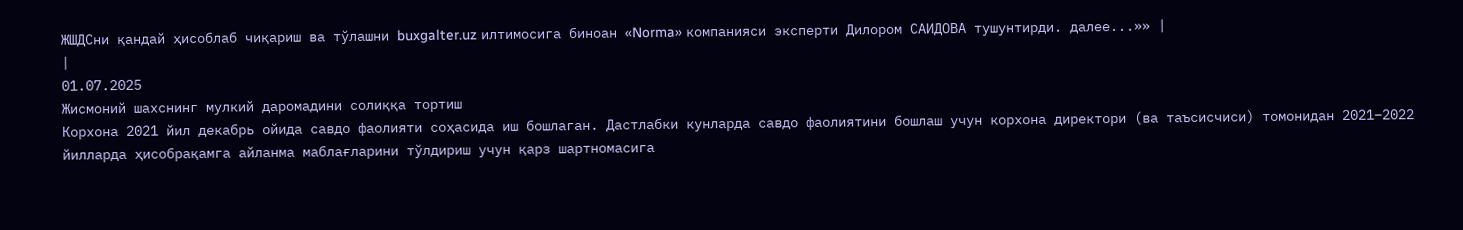ЖШДСни қандай ҳисоблаб чиқариш ва тўлашни buxgalter.uz илтимосига биноан «Norma» компанияси эксперти Дилором САИДОВА тушунтирди. далее...»» |
|
01.07.2025
Жисмоний шахснинг мулкий даромадини солиққа тортиш
Корхона 2021 йил декабрь ойида савдо фаолияти соҳасида иш бошлаган. Дастлабки кунларда савдо фаолиятини бошлаш учун корхона директори (ва таъсисчиси) томонидан 2021–2022 йилларда ҳисобрақамга айланма маблағларини тўлдириш учун қарз шартномасига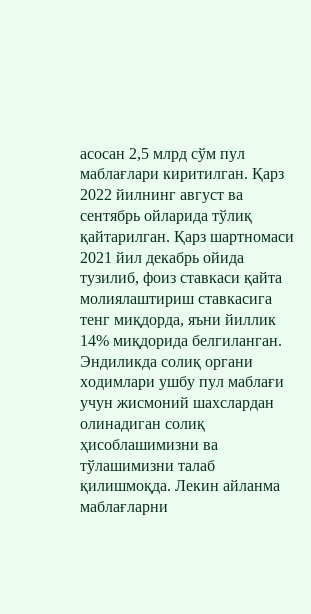асосан 2,5 млрд сўм пул маблағлари киритилган. Қарз 2022 йилнинг август ва сентябрь ойларида тўлиқ қайтарилган. Қарз шартномаси 2021 йил декабрь ойида тузилиб, фоиз ставкаси қайта молиялаштириш ставкасига тенг миқдорда, яъни йиллик 14% миқдорида белгиланган. Эндиликда солиқ органи ходимлари ушбу пул маблағи учун жисмоний шахслардан олинадиган солиқ ҳисоблашимизни ва тўлашимизни талаб қилишмоқда. Лекин айланма маблағларни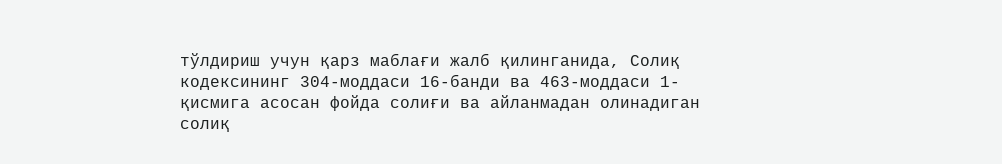тўлдириш учун қарз маблағи жалб қилинганида, Солиқ кодексининг 304-моддаси 16-банди ва 463-моддаси 1-қисмига асосан фойда солиғи ва айланмадан олинадиган солиқ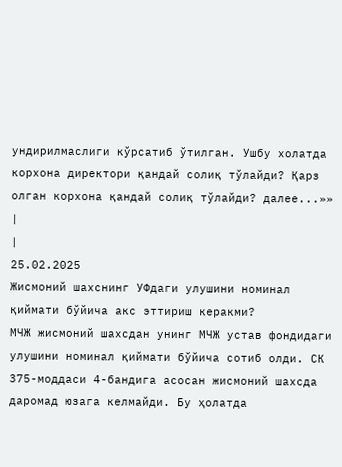ундирилмаслиги кўрсатиб ўтилган. Ушбу холатда корхона директори қандай солиқ тўлайди? Қарз олган корхона қандай солиқ тўлайди? далее...»» |
|
25.02.2025
Жисмоний шахснинг УФдаги улушини номинал қиймати бўйича акс эттириш керакми?
МЧЖ жисмоний шахсдан унинг МЧЖ устав фондидаги улушини номинал қиймати бўйича сотиб олди. СК 375-моддаси 4-бандига асосан жисмоний шахсда даромад юзага келмайди. Бу ҳолатда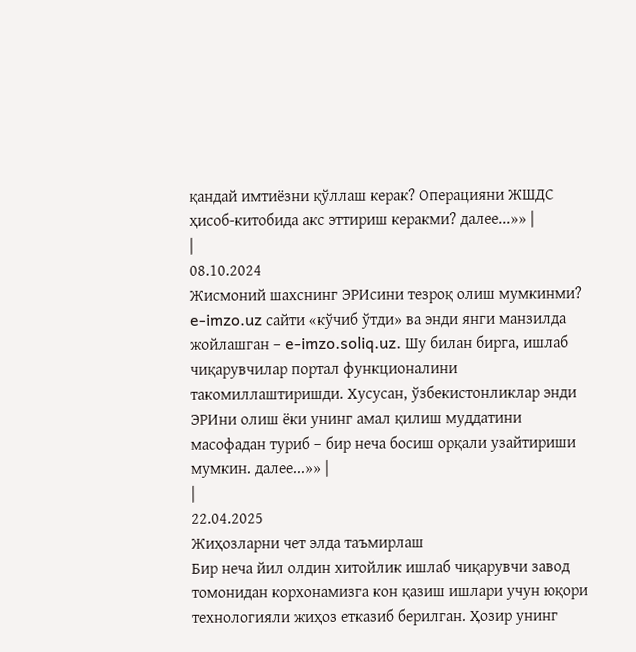қандай имтиёзни қўллаш керак? Операцияни ЖШДС ҳисоб-китобида акс эттириш керакми? далее...»» |
|
08.10.2024
Жисмоний шахснинг ЭРИсини тезроқ олиш мумкинми?
e-imzo.uz сайти «кўчиб ўтди» ва энди янги манзилда жойлашган – e-imzo.soliq.uz. Шу билан бирга, ишлаб чиқарувчилар портал функционалини такомиллаштиришди. Хусусан, ўзбекистонликлар энди ЭРИни олиш ёки унинг амал қилиш муддатини масофадан туриб – бир неча босиш орқали узайтириши мумкин. далее...»» |
|
22.04.2025
Жиҳозларни чет элда таъмирлаш
Бир неча йил олдин хитойлик ишлаб чиқарувчи завод томонидан корхонамизга кон қазиш ишлари учун юқори технологияли жиҳоз етказиб берилган. Ҳозир унинг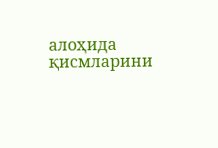алоҳида қисмларини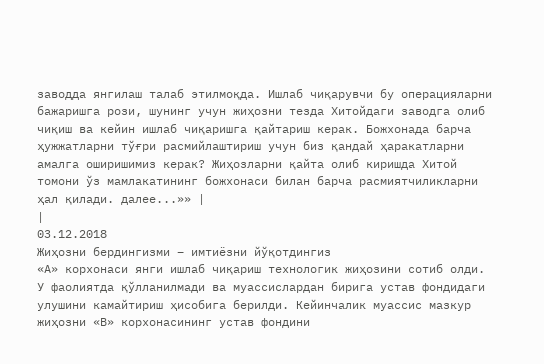заводда янгилаш талаб этилмоқда. Ишлаб чиқарувчи бу операцияларни бажаришга рози, шунинг учун жиҳозни тезда Хитойдаги заводга олиб чиқиш ва кейин ишлаб чиқаришга қайтариш керак. Божхонада барча ҳужжатларни тўғри расмийлаштириш учун биз қандай ҳаракатларни амалга оширишимиз керак? Жиҳозларни қайта олиб киришда Хитой томони ўз мамлакатининг божхонаси билан барча расмиятчиликларни ҳал қилади. далее...»» |
|
03.12.2018
Жиҳозни бердингизми – имтиёзни йўқотдингиз
«А» корхонаси янги ишлаб чиқариш технологик жиҳозини сотиб олди. У фаолиятда қўлланилмади ва муассислардан бирига устав фондидаги улушини камайтириш ҳисобига берилди. Кейинчалик муассис мазкур жиҳозни «В» корхонасининг устав фондини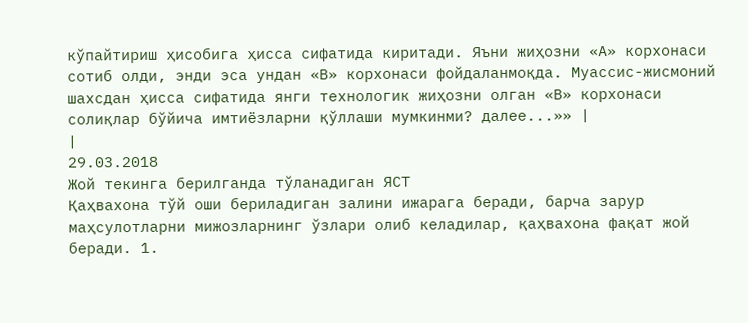кўпайтириш ҳисобига ҳисса сифатида киритади. Яъни жиҳозни «А» корхонаси сотиб олди, энди эса ундан «В» корхонаси фойдаланмоқда. Муассис-жисмоний шахсдан ҳисса сифатида янги технологик жиҳозни олган «В» корхонаси солиқлар бўйича имтиёзларни қўллаши мумкинми? далее...»» |
|
29.03.2018
Жой текинга берилганда тўланадиган ЯСТ
Қаҳвахона тўй оши бериладиган залини ижарага беради, барча зарур маҳсулотларни мижозларнинг ўзлари олиб келадилар, қаҳвахона фақат жой беради. 1.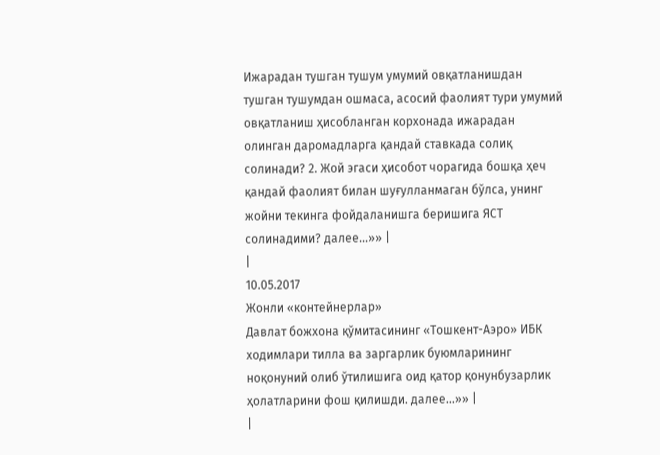Ижарадан тушган тушум умумий овқатланишдан тушган тушумдан ошмаса, асосий фаолият тури умумий овқатланиш ҳисобланган корхонада ижарадан олинган даромадларга қандай ставкада солиқ солинади? 2. Жой эгаси ҳисобот чорагида бошқа ҳеч қандай фаолият билан шуғулланмаган бўлса, унинг жойни текинга фойдаланишга беришига ЯСТ солинадими? далее...»» |
|
10.05.2017
Жонли «контейнерлар»
Давлат божхона қўмитасининг «Тошкент-Аэро» ИБК ходимлари тилла ва заргарлик буюмларининг ноқонуний олиб ўтилишига оид қатор қонунбузарлик ҳолатларини фош қилишди. далее...»» |
|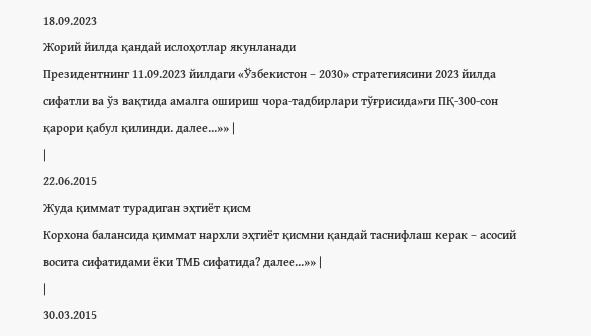18.09.2023
Жорий йилда қандай ислоҳотлар якунланади
Президентнинг 11.09.2023 йилдаги «Ўзбекистон – 2030» стратегиясини 2023 йилда сифатли ва ўз вақтида амалга ошириш чора-тадбирлари тўғрисида»ги ПҚ-300-сон қарори қабул қилинди. далее...»» |
|
22.06.2015
Жуда қиммат турадиган эҳтиёт қисм
Корхона балансида қиммат нархли эҳтиёт қисмни қандай таснифлаш керак – асосий восита сифатидами ёки ТМБ сифатида? далее...»» |
|
30.03.2015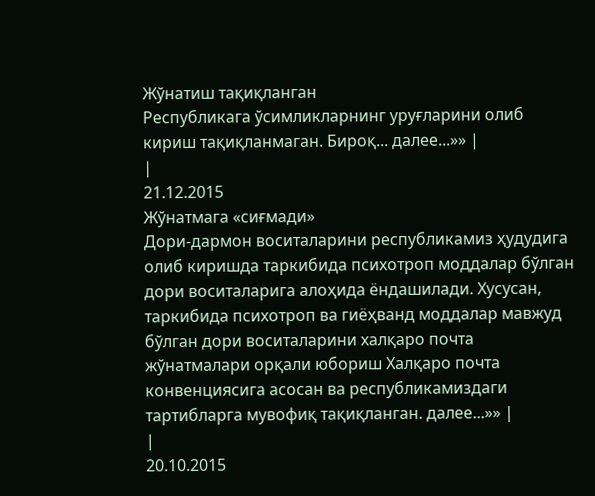Жўнатиш тақиқланган
Республикага ўсимликларнинг уруғларини олиб кириш тақиқланмаган. Бироқ... далее...»» |
|
21.12.2015
Жўнатмага «сиғмади»
Дори-дармон воситаларини республикамиз ҳудудига олиб киришда таркибида психотроп моддалар бўлган дори воситаларига алоҳида ёндашилади. Хусусан, таркибида психотроп ва гиёҳванд моддалар мавжуд бўлган дори воситаларини халқаро почта жўнатмалари орқали юбориш Халқаро почта конвенциясига асосан ва республикамиздаги тартибларга мувофиқ тақиқланган. далее...»» |
|
20.10.2015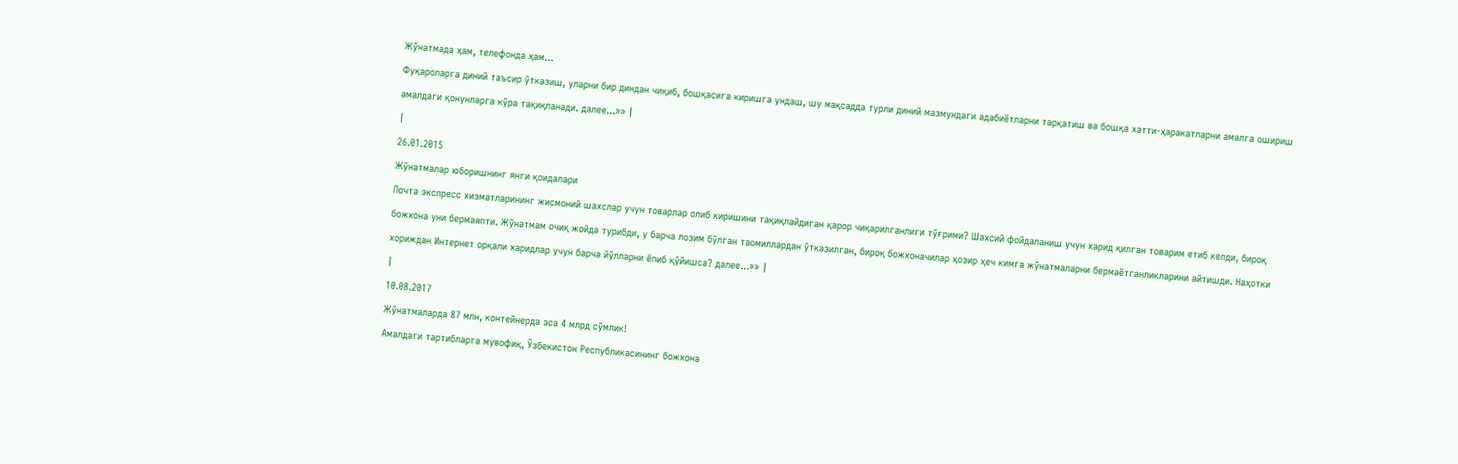Жўнатмада ҳам, телефонда ҳам...
Фуқароларга диний таъсир ўтказиш, уларни бир диндан чиқиб, бошқасига киришга ундаш, шу мақсадда турли диний мазмундаги адабиётларни тарқатиш ва бошқа хатти-ҳаракатларни амалга ошириш амалдаги қонунларга кўра тақиқланади. далее...»» |
|
26.01.2015
Жўнатмалар юборишнинг янги қоидалари
Почта экспресс хизматларининг жисмоний шахслар учун товарлар олиб киришини тақиқлайдиган қарор чиқарилганлиги тўғрими? Шахсий фойдаланиш учун харид қилган товарим етиб келди, бироқ божхона уни бермаяпти. Жўнатмам очиқ жойда турибди, у барча лозим бўлган таомиллардан ўтказилган, бироқ божхоначилар ҳозир ҳеч кимга жўнатмаларни бермаётганликларини айтишди. Наҳотки хориждан Интернет орқали харидлар учун барча йўлларни ёпиб қўйишса? далее...»» |
|
10.08.2017
Жўнатмаларда 87 млн, контейнерда эса 4 млрд сўмлик!
Амалдаги тартибларга мувофиқ, Ўзбекистон Республикасининг божхона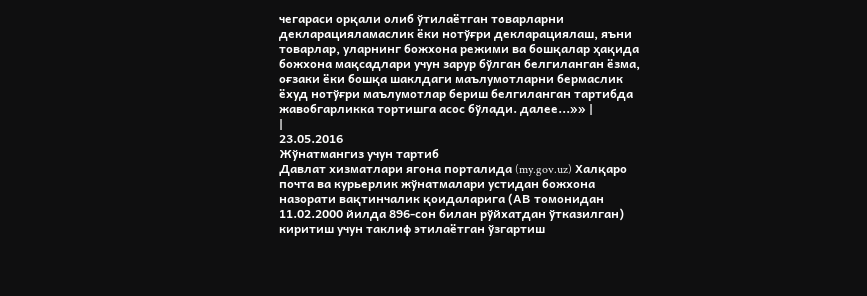чегараси орқали олиб ўтилаётган товарларни декларацияламаслик ёки нотўғри декларациялаш, яъни товарлар, уларнинг божхона режими ва бошқалар ҳақида божхона мақсадлари учун зарур бўлган белгиланган ёзма, оғзаки ёки бошқа шаклдаги маълумотларни бермаслик ёхуд нотўғри маълумотлар бериш белгиланган тартибда жавобгарликка тортишга асос бўлади. далее...»» |
|
23.05.2016
Жўнатмангиз учун тартиб
Давлат хизматлари ягона порталида (my.gov.uz) Халқаро почта ва курьерлик жўнатмалари устидан божхона назорати вақтинчалик қоидаларига (АВ томонидан 11.02.2000 йилда 896-сон билан рўйхатдан ўтказилган) киритиш учун таклиф этилаётган ўзгартиш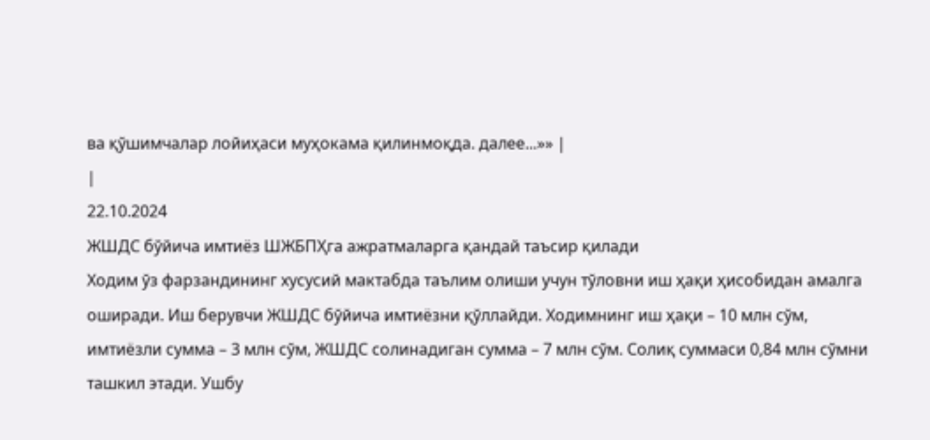ва қўшимчалар лойиҳаси муҳокама қилинмоқда. далее...»» |
|
22.10.2024
ЖШДС бўйича имтиёз ШЖБПҲга ажратмаларга қандай таъсир қилади
Ходим ўз фарзандининг хусусий мактабда таълим олиши учун тўловни иш ҳақи ҳисобидан амалга оширади. Иш берувчи ЖШДС бўйича имтиёзни қўллайди. Ходимнинг иш ҳақи – 10 млн сўм, имтиёзли сумма – 3 млн сўм, ЖШДС солинадиган сумма – 7 млн сўм. Солиқ суммаси 0,84 млн сўмни ташкил этади. Ушбу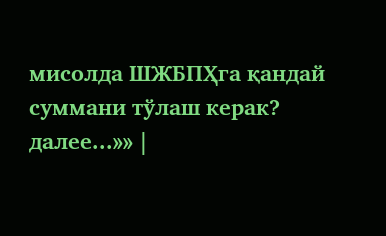мисолда ШЖБПҲга қандай суммани тўлаш керак? далее...»» |